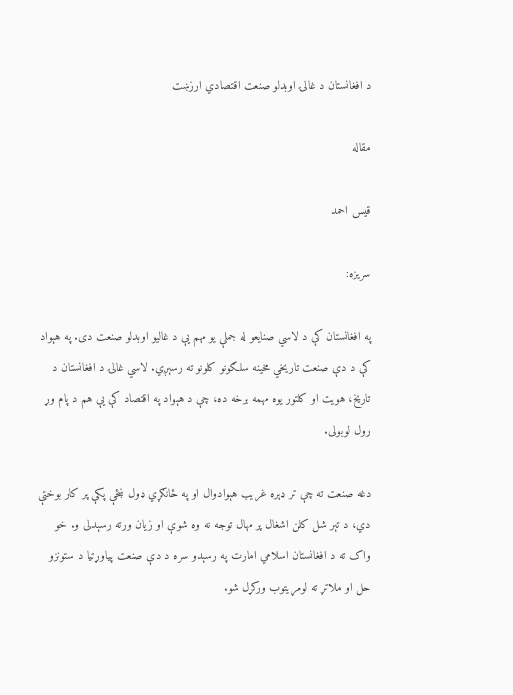د افغانستان د غالۍ اوبدلو صنعت اقتصادي ارزښت

مقاله

قیس احمد

سریزه:

په افغانستان کې د لاسي صنایعو له جملې یو مهم یې د غالیو اوبدلو صنعت دی. په هېواد کې د دې صنعت تاریخي مخینه سلګونو کلونو ته رسېږي. لاسي غالۍ د افغانستان د تاریخ، هویت او کلتور یوه مهمه برخه ده، چې د هېواد په اقتصاد کې یې هم د پام وړ رول لوبولی.

دغه صنعت ته چې تر ډېره غریب هېوادوال او په ځانګړي ډول ښځې پکې پر کار بوختې دي، د تېر شل کلن اشغال پر مهال توجه نه وه شوې او زیان ورته رسېدلی و. خو واک ته د افغانستان اسلامي امارت په رسېدو سره د دې صنعت پياوړتیا د ستونزو حل او ملاتړ ته لومړیتوب ورکړل شو.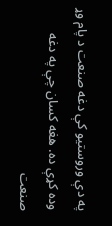په دې وروستیو کې دغه صنعت د پام وړ وده کړې ده. هغه کسان چې په دغه صنعت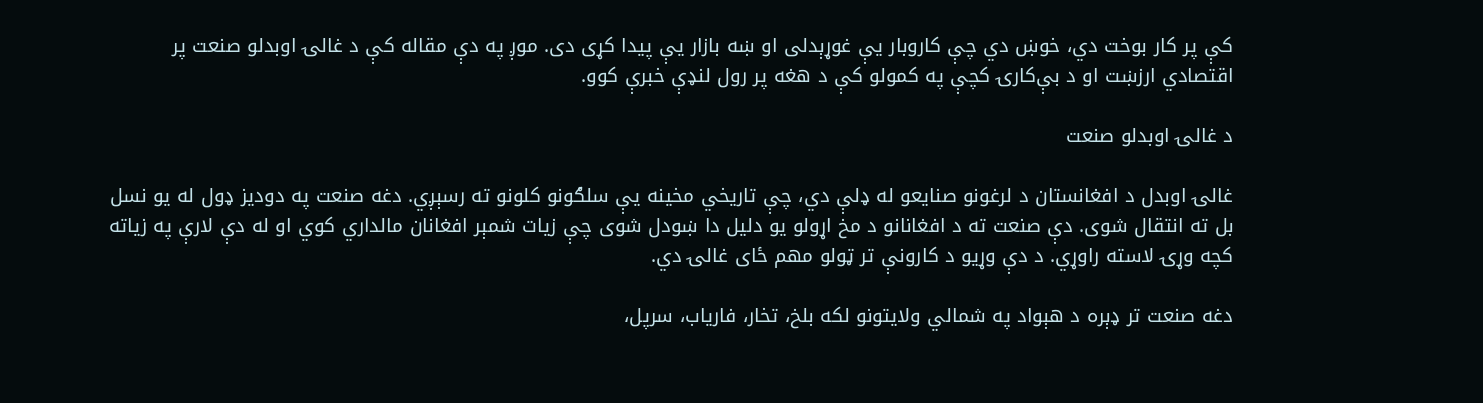کې پر کار بوخت دي، خوښ دي چې کاروبار یې غوړېدلی او ښه بازار یې پيدا کړی دی. موږ په دې مقاله کې د غالۍ اوبدلو صنعت پر اقتصادي ارزښت او د بې‌کارۍ کچې په کمولو کې د هغه پر رول لنډې خبرې کوو.

د غالۍ اوبدلو صنعت

غالۍ اوبدل د افغانستان د لرغونو صنایعو له ډلې دي، چې تاریخي مخینه یې سلګونو کلونو ته رسېږي. دغه صنعت په دودیز ډول له یو نسل بل ته انتقال شوی. دې صنعت ته د افغانانو د مخ اړولو یو دلیل دا ښودل شوی چې زیات شمېر افغانان مالداري کوي او له دې لارې په زیاته کچه وړۍ لاسته راوړي. د دې وړیو د کارونې تر ټولو مهم ځای غالۍ دي.

دغه صنعت تر ډېره د هېواد په شمالي ولایتونو لکه بلخ، تخار، فاریاب، سرپل،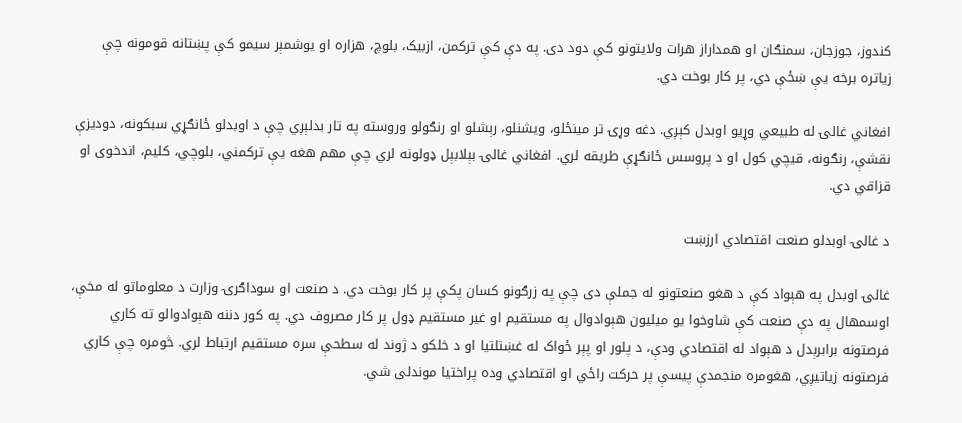کندوز، جوزجان، سمنګان او همداراز هرات ولایتونو کې دود دی. په دې کې ترکمن، ازبیک، بلوچ، هزاره او یوشمېر سیمو کې پښتانه قومونه چې زیاتره برخه یې ښځې دي، پر کار بوخت دي.

افغاني غالۍ له طبیعي وړیو اوبدل کېږي. دغه وړۍ تر مینځلو، ویشنلو، رېشلو او رنګولو وروسته په تار بدلېږي چې د اوبدلو ځانګړي سبکونه، دودیزې نقشې، رنګونه، قیچي کول او د پروسس ځانګړې طریقه لري. افغاني غالۍ بېلابېل ډولونه لري چې مهم هغه یې ترکمني، بلوچي، کلیم، اندخوی او قزاقي دي.

د غالۍ اوبدلو صنعت اقتصادي ارزښت

غالۍ اوبدل په هېواد کې د هغو صنعتونو له جملې دی چې په زرګونو کسان پکې پر کار بوخت دي. د صنعت او سوداګرۍ وزارت د معلوماتو له مخې، اوسمهال په دې صنعت کې شاوخوا یو میلیون هېوادوال په مستقیم او غیر مستقیم ډول پر کار مصروف دي. په کور دننه هېوادوالو ته کاري فرصتونه برابرېدل د هېواد له اقتصادي ودې، د پلور او پېر ځواک له غښتلتیا او د خلکو د ژوند له سطحې سره مستقیم ارتباط لري. څومره چې کاري فرصتونه زیاتیږي، هغومره منجمدې پیسې پر حرکت راځي او اقتصادي وده پراختیا موندلی شي.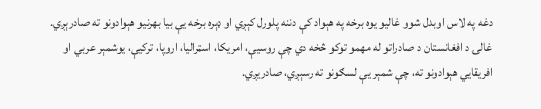دغه په لاس اوبدل شوو غالیو یوه برخه په هېواد کې دننه پلورل کېږي او ډېره برخه یې بیا بهرنیو هېوادونو ته صادرېږي. غالۍ د افغانستان د صادراتو له مهمو توکو څخه دي چې روسیې، امریکا، اسټرالیا، اروپا، ترکیې، یوشمېر عربي او افریقايي هېوادونو ته، چې شمېر یې لسګونو ته رسېږي، صادریږي.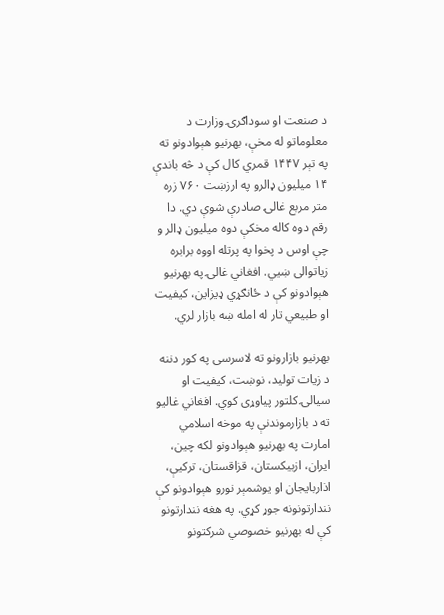د صنعت او سوداګرۍ وزارت د معلوماتو له مخې، بهرنیو هېوادونو ته په تېر ۱۴۴۷ قمري کال کې د څه باندې ۱۴ میلیون ډالرو په ارزښت ۷۶۰ زره متر مربع غالۍ صادرې شوې دي. دا رقم دوه کاله مخکې دوه میلیون ډالر و چې اوس د پخوا په پرتله اووه برابره زیاتوالی ښيي. افغاني غالۍ په بهرنیو هېوادونو کې د ځانګړي ډیزاین، کیفیت او طبیعي تار له امله ښه بازار لري.

بهرنيو بازارونو ته لاسرسی په کور دننه د زیات تولید، نوښت، کیفیت او سیالۍ کلتور پياوړی کوي. افغاني غالیو ته د بازارموندنې په موخه اسلامي امارت په بهرنیو هېوادونو لکه چین، ایران، ازبیکستان، قزاقستان، ترکیې، اذاربایجان او یوشمېر نورو هېوادونو کې نندارتونونه جوړ کړي. په هغه نندارتونو کې له بهرنیو خصوصي شرکتونو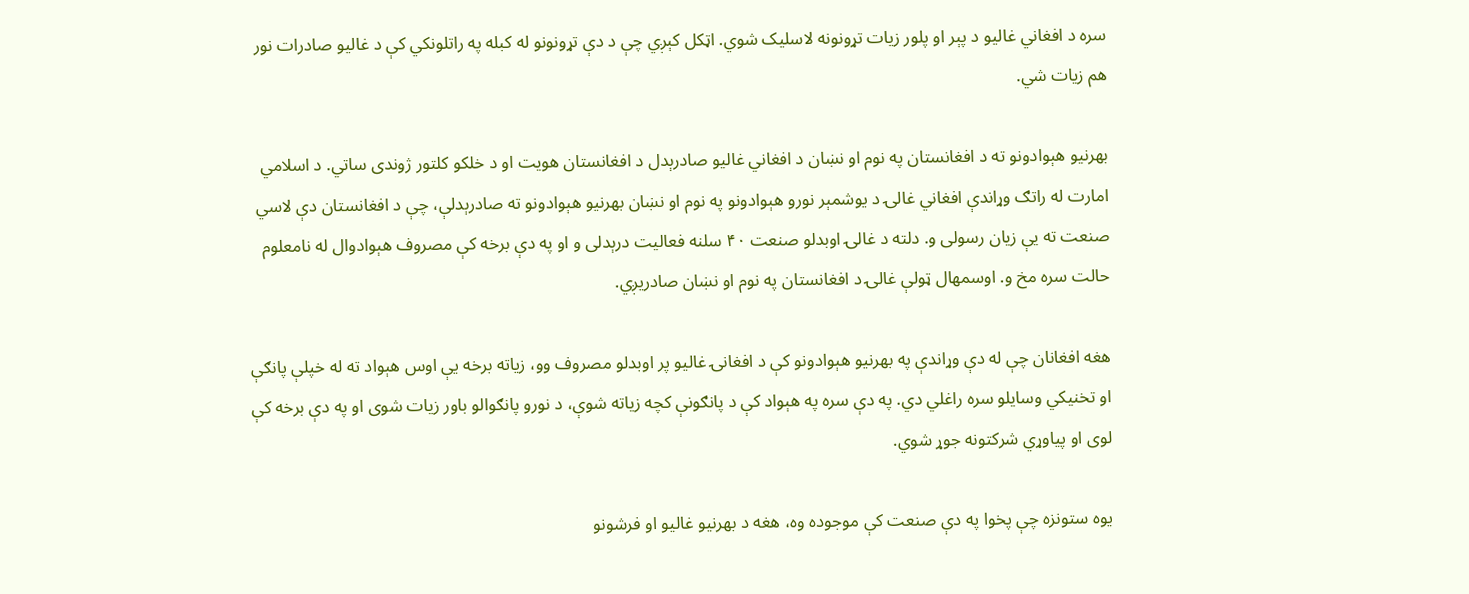سره د افغاني غالیو د پېر او پلور زیات تړونونه لاسلیک شوي. اټکل کېږي چې د دې تړونونو له کبله په راتلونکي کې د غالیو صادرات نور هم زیات شي.

بهرنیو هېوادونو ته د افغانستان په نوم او نښان د افغاني غالیو صادرېدل د افغانستان هویت او د خلکو کلتور ژوندی ساتي. د اسلامي امارت له راتګ وړاندې افغاني غالۍ د یوشمېر نورو هېوادونو په نوم او نښان بهرنیو هېوادونو ته صادرېدلې، چې د افغانستان دې لاسي صنعت ته یې زیان رسولی و. دلته د غالۍ اوبدلو صنعت ۴۰ سلنه فعالیت درېدلی و او په دې برخه کې مصروف هېوادوال له نامعلوم حالت سره مخ و. اوسمهال ټولې غالۍ د افغانستان په نوم او نښان صادریږي.

هغه افغانان چې له دې وړاندې په بهرنیو هېوادونو کې د افغانۍ غالیو پر اوبدلو مصروف وو، زیاته برخه یې اوس هېواد ته له خپلې پانګې او تخنیکي وسایلو سره راغلي دي. په دې سره په هېواد کې د پانګونې کچه زیاته شوې، د نورو پانګوالو باور زیات شوی او په دې برخه کې لوی او پياوړي شرکتونه جوړ شوي.

یوه ستونزه چې پخوا په دې صنعت کې موجوده وه، هغه د بهرنیو غالیو او فرشونو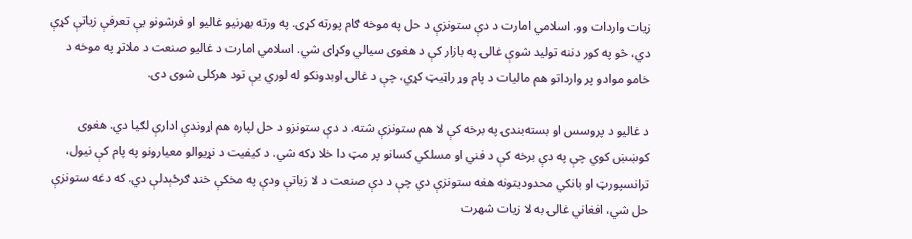زیات واردات وو. اسلامي امارت د دې ستونزې د حل په موخه ګام پورته کړی. په ورته بهرنیو غالیو او فرشونو یې تعرفې زیاتې کړې دي، څو په کور دننه تولید شوې غالۍ په بازار کې د هغوی سیالي وکړای شي. اسلامي امارت د غالیو صنعت د ملاتړ په موخه د خامو موادو پر وارداتو هم مالیات د پام وړ راټیټ کړي، چې د غالۍ اوبدونکو له لوري یې تود هرکلی شوی دی.

د غالیو د پروسس او بسته‌بندۍ په برخه کې لا هم ستونزې شته. د دې ستونزو د حل لپاره هم اړوندې ادارې لګیا دي. هغوی کوښښ کوي چې په دې برخه کې د فني او مسلکي کسانو پر مټ دا خلا ډکه شي. د کیفیت د نړیوالو معیارونو په پام کې نیول، ترانسپورټ او بانکي محدودیتونه هغه ستونزې دي چې د دې صنعت د لا زیاتې ودې په مخکې خنډ ګرځېدلې دي. که دغه ستونزې حل شي، افغاني غالۍ به لا زیات شهرت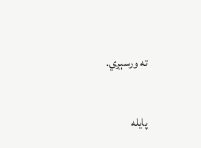ته ورسېږي.

پایله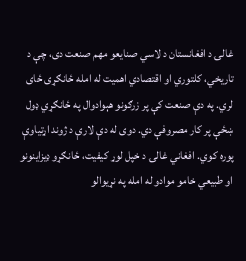غالۍ د افغانستان د لاسي صنایعو مهم صنعت دی، چې د تاریخي، کلتوري او اقتصادي اهمیت له امله ځانګړی ځای لري. په دې صنعت کې پر زرګونو هېوادوال په ځانګړي ډول ښځې پر کار مصروفې دي. دوی له دې لارې د ژوند اړتیاوې پوره کوي. افغاني غالۍ د خپل لوړ کیفیت، ځانګړو ډیزاینونو او طبیعي خامو موادو له امله په نړیوالو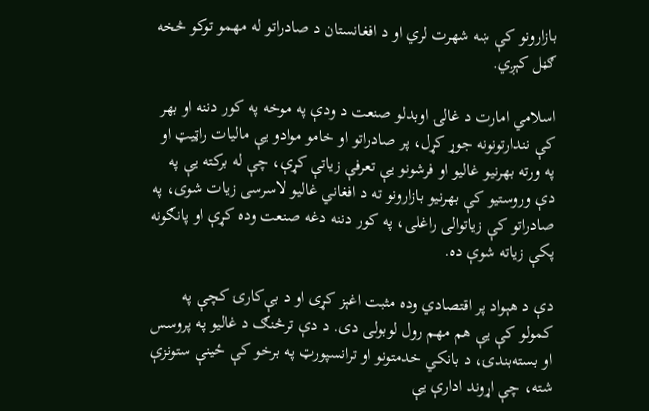بازارونو کې ښه شهرت لري او د افغانستان د صادراتو له مهمو توکو څخه ګڼل کېږي.

اسلامي امارت د غالۍ اوبدلو صنعت د ودې په موخه په کور دننه او بهر کې نندارتونونه جوړ کړل، پر صادراتو او خامو موادو یې مالیات راټیټ او په ورته بهرنیو غالیو او فرشونو یې تعرفې زیاتې کړې، چې له برکته یې په دې وروستیو کې بهرنیو بازارونو ته د افغاني غالیو لاسرسی زیات شوی، په صادراتو کې زیاتوالی راغلی، په کور دننه دغه صنعت وده کړې او پانګونه پکې زیاته شوې ده.

دې د هېواد پر اقتصادي وده مثبت اغېز کړی او د بې‌کارۍ کچې په کمولو کې یې هم مهم رول لوبولی دی. د دې ترڅنګ د غالیو په پروسس او بسته‌بندۍ، د بانکي خدمتونو او ترانسپورټ په برخو کې ځینې ستونزې شته، چې اړوند ادارې یې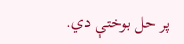پر حل بوختې دي.